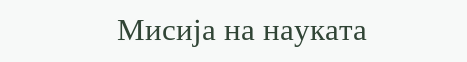Мисија на науката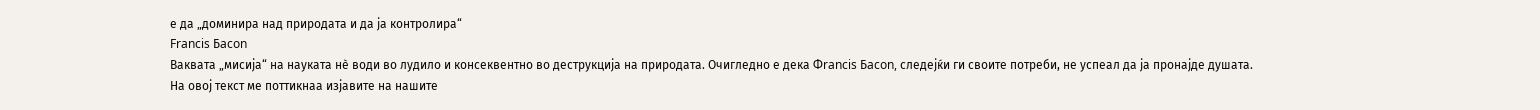е да „доминира над природата и да ја контролира“
Francis Бacon
Ваквата „мисија“ на науката нѐ води во лудило и консеквентно во деструкција на природата. Очигледно е дека Фrancis Бacon, следејќи ги своите потреби, не успеал да ја пронајде душата.
На овој текст ме поттикнаа изјавите на нашите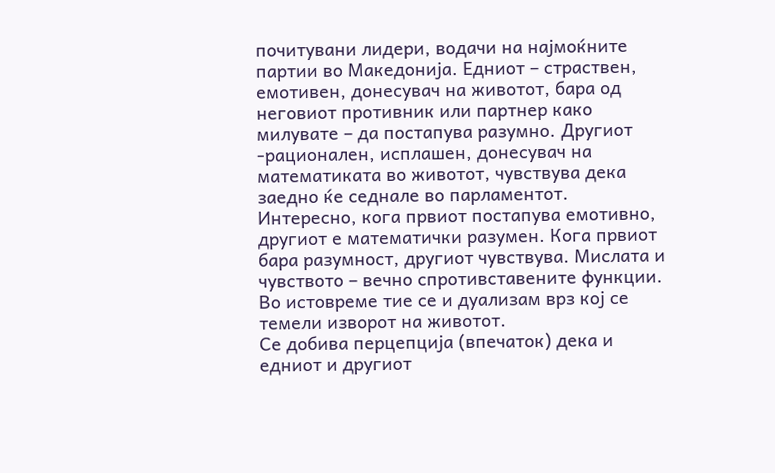почитувани лидери, водачи на најмоќните партии во Македонија. Едниот – страствен, емотивен, донесувач на животот, бара од неговиот противник или партнер како милувате – да постапува разумно. Другиот -рационален, исплашен, донесувач на математиката во животот, чувствува дека заедно ќе седнале во парламентот.
Интересно, кога првиот постапува емотивно, другиот е математички разумен. Кога првиот бара разумност, другиот чувствува. Мислата и чувството – вечно спротивставените функции. Во истовреме тие се и дуализам врз кој се темели изворот на животот.
Се добива перцепција (впечаток) дека и едниот и другиот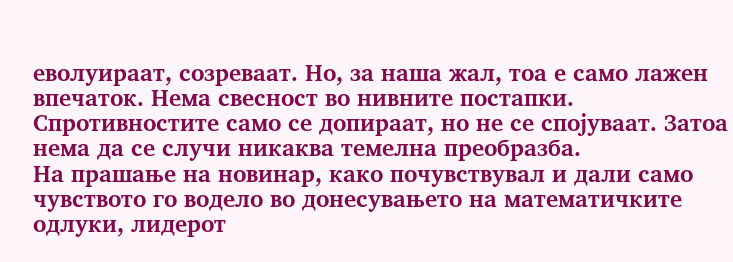еволуираат, созреваат. Но, за наша жал, тоа е само лажен впечаток. Нема свесност во нивните постапки. Спротивностите само се допираат, но не се спојуваат. Затоа нема да се случи никаква темелна преобразба.
На прашање на новинар, како почувствувал и дали само чувството го водело во донесувањето на математичките одлуки, лидерот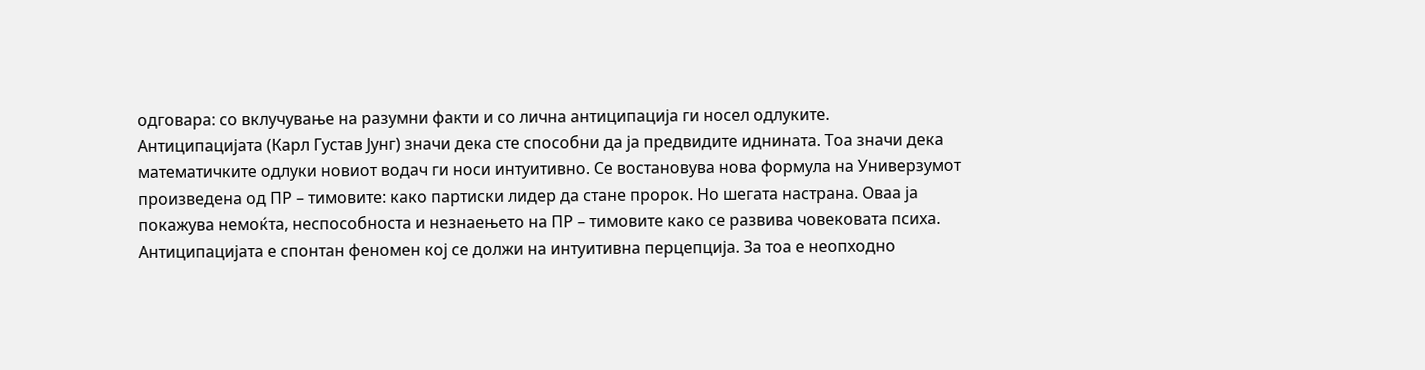одговара: со вклучување на разумни факти и со лична антиципација ги носел одлуките.
Антиципацијата (Карл Густав Јунг) значи дека сте способни да ја предвидите иднината. Тоа значи дека математичките одлуки новиот водач ги носи интуитивно. Се востановува нова формула на Универзумот произведена од ПР – тимовите: како партиски лидер да стане пророк. Но шегата настрана. Оваа ја покажува немоќта, неспособноста и незнаењето на ПР – тимовите како се развива човековата психа.
Антиципацијата е спонтан феномен кој се должи на интуитивна перцепција. За тоа е неопходно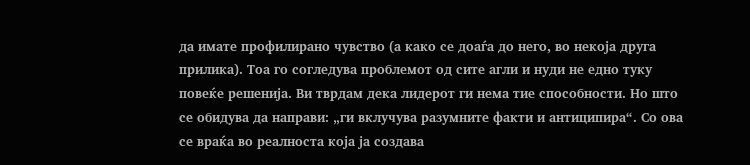да имате профилирано чувство (а како се доаѓа до него, во некоја друга прилика). Тоа го согледува проблемот од сите агли и нуди не едно туку повеќе решенија. Ви тврдам дека лидерот ги нема тие способности. Но што се обидува да направи: „ги вклучува разумните факти и антиципира“. Со ова се враќа во реалноста која ја создава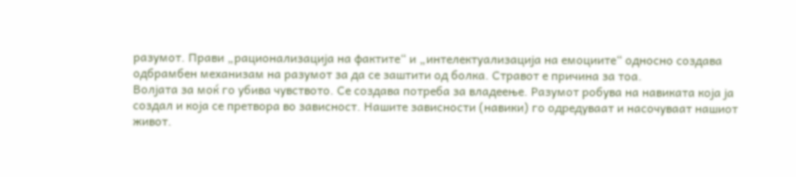разумот. Прави „рационализација на фактите“ и „интелектуализација на емоциите“ односно создава одбрамбен механизам на разумот за да се заштити од болка. Стравот е причина за тоа.
Волјата за моќ го убива чувството. Се создава потреба за владеење. Разумот робува на навиката која ја создал и која се претвора во зависност. Нашите зависности (навики) го одредуваат и насочуваат нашиот живот.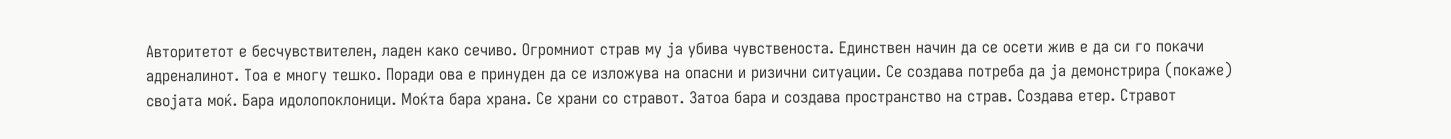Авторитетот е бесчувствителен, ладен како сечиво. Огромниот страв му ја убива чувственоста. Единствен начин да се осети жив е да си го покачи адреналинот. Тоа е многу тешко. Поради ова е принуден да се изложува на опасни и ризични ситуации. Се создава потреба да ја демонстрира (покаже) својата моќ. Бара идолопоклоници. Моќта бара храна. Се храни со стравот. Затоа бара и создава пространство на страв. Создава етер. Стравот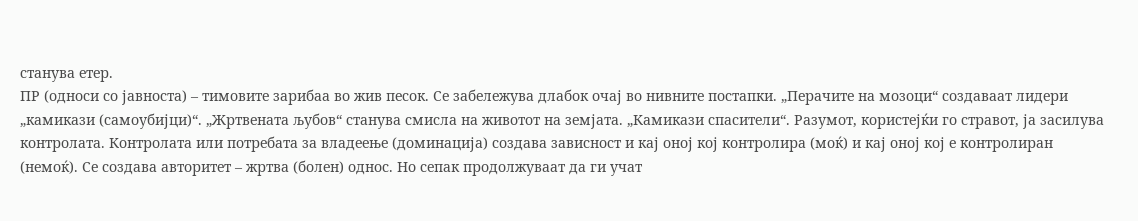станува етер.
ПР (односи со јавноста) – тимовите зарибаа во жив песок. Се забележува длабок очај во нивните постапки. „Перачите на мозоци“ создаваат лидери „камикази (самоубијци)“. „Жртвената љубов“ станува смисла на животот на земјата. „Камикази спасители“. Разумот, користејќи го стравот, ја засилува контролата. Контролата или потребата за владеење (доминација) создава зависност и кај оној кој контролира (моќ) и кај оној кој е контролиран (немоќ). Се создава авторитет – жртва (болен) однос. Но сепак продолжуваат да ги учат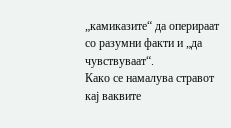„камиказите“ да оперираат со разумни факти и „да чувствуваат“.
Како се намалува стравот кај ваквите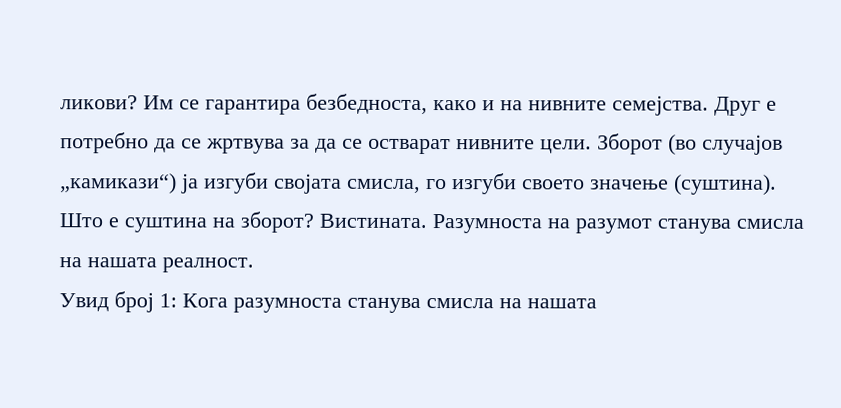ликови? Им се гарантира безбедноста, како и на нивните семејства. Друг е потребно да се жртвува за да се остварат нивните цели. Зборот (во случајов „камикази“) ја изгуби својата смисла, го изгуби своето значење (суштина). Што е суштина на зборот? Вистината. Разумноста на разумот станува смисла на нашата реалност.
Увид број 1: Кога разумноста станува смисла на нашата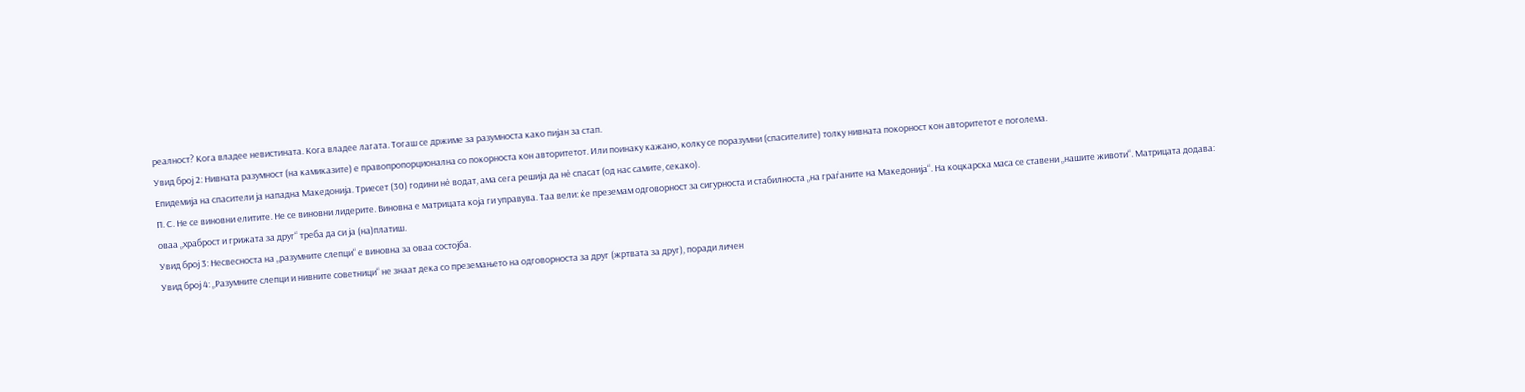реалност? Кога владее невистината. Кога владее лагата. Тогаш се држиме за разумноста како пијан за стап.
Увид број 2: Нивната разумност (на камиказите) е правопропорционална со покорноста кон авторитетот. Или поинаку кажано, колку се поразумни (спасителите) толку нивната покорност кон авторитетот е поголема.
Епидемија на спасители ја нападна Македонија. Триесет (30) години нѐ водат, ама сега решија да нѐ спасат (од нас самите, секако).
П. С. Не се виновни елитите. Не се виновни лидерите. Виновна е матрицата која ги управува. Таа вели: ќе преземам одговорност за сигурноста и стабилноста „на граѓаните на Македонија“. На коцкарска маса се ставени „нашите животи“. Матрицата додава: оваа „храброст и грижата за друг“ треба да си ја (на)платиш.
Увид број 3: Несвесноста на „разумните слепци“ е виновна за оваа состојба.
Увид број 4: „Разумните слепци и нивните советници“ не знаат дека со преземањето на одговорноста за друг (жртвата за друг), поради личен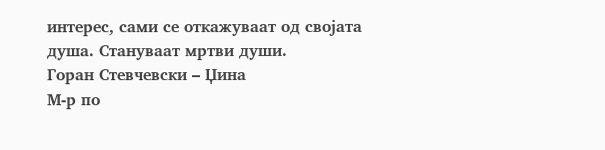интерес, сами се откажуваат од својата душа. Стануваат мртви души.
Горан Стевчевски – Џина
М-р по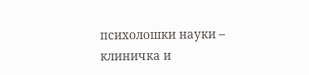психолошки науки – клиничка и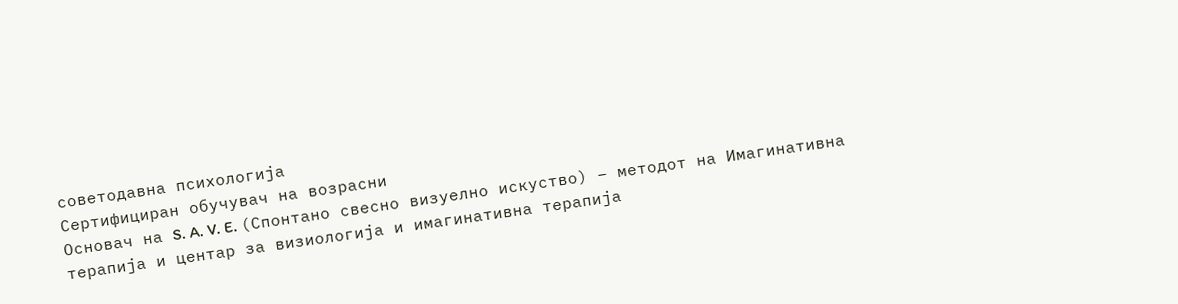советодавна психологија
Сертифициран обучувач на возрасни
Основач на S. A. V. E. (Спонтано свесно визуелно искуство) – методот на Имагинативна терапија и центар за визиологија и имагинативна терапија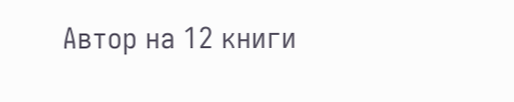Автор на 12 книги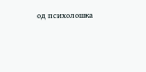од психолошка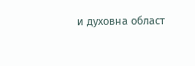и духовна област